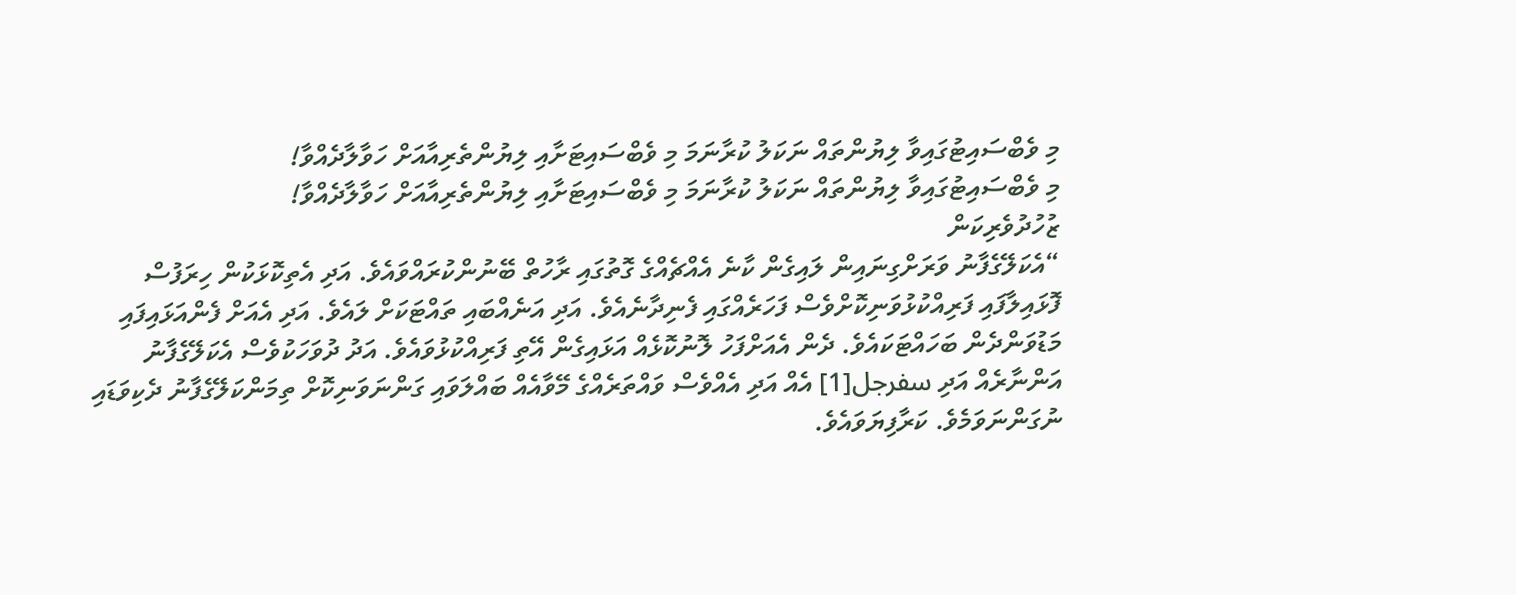މި ވެބްސައިޓުގައިވާ ލިޔުންތައް ނަކަލު ކުރާނަމަ މި ވެބްސައިޓަށާއި ލިޔުންތެރިއާއަށް ހަވާލާދެއްވާ!
މި ވެބްސައިޓުގައިވާ ލިޔުންތައް ނަކަލު ކުރާނަމަ މި ވެބްސައިޓަށާއި ލިޔުންތެރިއާއަށް ހަވާލާދެއްވާ!
ޒުހުދުވެރިކަން
“އެކަލޭގެފާނު ވަރަށްގިނައިން ލައިގެން ކާނެ އެއްޗެއްގެ ގޮތުގައި ރާހުތް ބޭނުންކުރައްވައެވެ. އަދި އެތިކޮޅަކުން ހިރަފުސް ފޮޅައިލާފައި ފަރިއްކުޅުވަނިކޮށްވެސް ފަހަރެއްގައި ފެނިދާނެއެވެ. އަދި އަނެއްބައި ތައްޓަކަށް ލައެވެ. އަދި އެއަށް ފެންއަޅައިފައި މަޑުވަންދެން ބަހައްޓަކައެވެ. ދެން އެއަށްފަހު ލޮނުކޮޅެއް އަޅައިގެން އޭތި ފަރިއްކުޅުވައެވެ. އަދު ދުވަހަކުވެސް އެކަލޭގެފާނު އަންނާރެއް އަދި سفرجل[1] އެއް އަދި އެއްވެސް ވައްތަރެއްގެ މޭވާއެއް ބައްލަވައި ގަންނަވަނިކޮށް ތިމަންކަލޭގެފާނު ދެކިވަޑައި ނުގަންނަވަމެވެ. ކަރާފިޔަވައެވެ.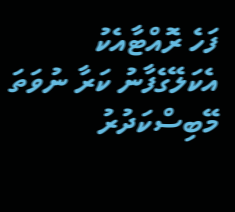ފަހެ ރޮއްޓާއެކު އެކަލޭގެފާނު ކަރާ ނުވަތަ މޭބިސްކަދުރު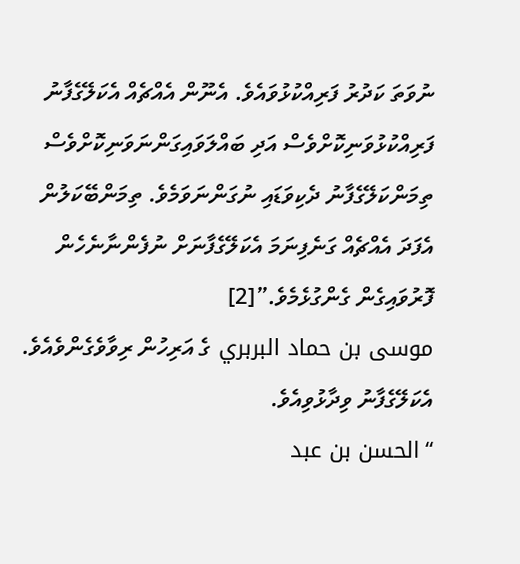ނުވަތަ ކަދުރު ފަރިއްކުޅުވައެވެ. އެނޫން އެއްޗެއް އެކަލޭގެފާނު ފަރިއްކުޅުވަނިކޮށްވެސް އަދި ބައްލަވައިގަންނަވަނިކޮށްވެސް ތިމަންކަލޭގެފާނު ދެކިވަޑައި ނުގަންނަވަމެވެ. ތިމަންބޭކަލުން އެފަދަ އެއްޗެއް ގަނެފިނަމަ އެކަލޭގެފާނަށް ނުފެންނާނެހެން ފޮރުވައިގެން ގެންގުޅެމެވެ.”[2]
موسى بن حماد البربري ގެ އަރިހުން ރިވާވެގެންވެއެވެ. އެކަލޭގެފާނު ވިދާޅުވިއެވެ.
“الحسن بن عبد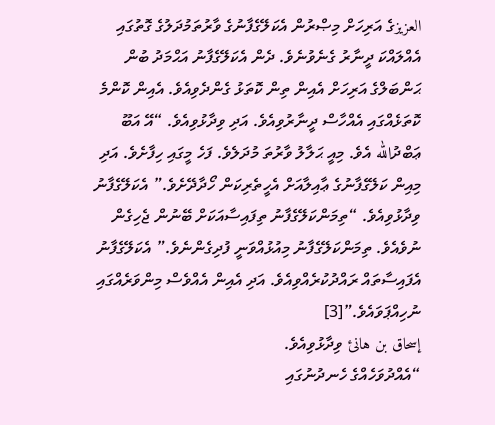العزيزގެ އަރިހަށް މިޞްރުން އެކަލޭގެފާނުގެ ވާރުތަމުދަލުގެ ގޮތުގައި އެއްލައްކަ ދީނާރު ގެނެވުނެވެ. ދެން އެކަލޭގެފާނު އަޙްމަދު ބުން ޙަންބަލްގެ އަރިހަށް އެއިން ތިން ކޮތަޅު ގެންދެވިއެވެ. އެއިން ކޮންމެ ކޮތަޅެއްގައި އެއްހާސް ދީނާރުވިއެވެ. އަދި ވިދާޅުވިއެވެ. “އޭ އަބޫ ޢަބްދުالله އެވެ. މިއީ ޙަލާލު ވާރުތަ މުދަލެވެ. ފަހެ މީގައި ހިފާށެވެ. އަދި މިއިން ކަލޭގެފާނުގެ ޢާއިލާއަށް އެހީތެރިކަން ހޯދާދޭށެވެ.” އެކަލޭގެފާނު ވިދާޅުވިއެވެ. “ތިމަންކަލޭގެފާނު ތިފައިސާއަކަށް ބޭނުން ޖެހިގެން ނުވެއެވެ. ތިމަންކަލޭގެފާނު މިއުޅުއްވަނީ ފުދިގެންނެވެ.” އެކަލޭގެފާނު އެފައިސާތައް ރައްދުކުރެއްވިއެވެ. އަދި އެއިން އެއްވެސް މިންވަރެއްގައި ނުހިއްޕަވައެވެ.”[3]
إسحاق بن هانئ ވިދާޅުވިއެވެ.
“އެއްދުވަހެއްގެ ހެނދުނުގައި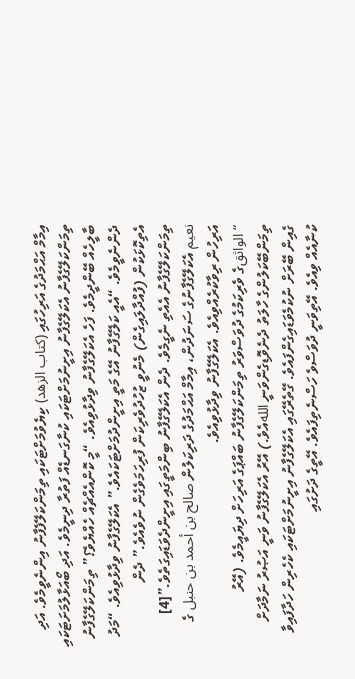އިމާމް އަޙްމަދުގެ އަރިހުގައި (كتاب الزهد) ކިޔެވުމަށްޓަކައި ތިމަންކަލޭފެފާނު އިންނެވީމެވެ. އަދި ތިމަންކަލޭގެފާނު އެކަލޭގެފާނު އިށީނުމަށްޓަކައި ކުނާގަނޑެއް ފަތުރާ ދިނީމެވެ. އަދި ބޯއަޅާލުމަށަޓަކައި ބާލީހެއް ބޭންދީމެވެ. ފަހެ އެކަލޭގެފާނު ވިދާޅުވިއެވެ. “މީ ކޮންއެއްޗެއް ހެއްޔެވެ؟” ތިމަންކަލޭގެފާނު ދެންނެވީމެވެ. “އެއީ ކަލޭގެފާނު އޭގެ މަތީ އިށީންދުމަށްޓަކައެވެ.” އެކަލޭގެފާނު ވިދާޅުވިއެވެ. “މަދު އެތިކޮޅަކުން (ފުއްދާލައިގެން) މެނުވީ ޒުހުދުވެރިކަން ފުރިހަމަވެގެން ނުވެއެވެ.” ދެން ތިމަންކަލޭގެފާނު އެއެތި ނެގީމެވެ. ދެން އެކަލޭގެފާނު ބިންމަތީގައި އިށީންދެވަޑައިގަތެވެ.”[4]
نعيم އެކަލޭގެފާނުގެ ސަނަދުން، އިމާމް އަޙްމަދުގެ ދަރިކަލުން صالح بن أحمد بن حنبل ގެ އަރިހުން ރިވާކުރެއްވިއެވެ. އެކަލޭގެފާނު ވިދާޅުވިއެވެ.
“الواثقގެ ވެރިކަމުގެ ދުވަސްވަރު ތިމަންކަލޭގެފާނު ބައްޕަގެ އަރިހަށް ދިޔައީމެވެ. (އޭރު ތިމަންބޭކަލުންގެ ހާލަތު ދެނެވޮޑިގެންވަނީ اللهއެވެ.) އޭރު އެކަލޭގެފާނު ވަނީ އަޞުރު ނަމާދަށް ގެއިން ބޭރަށް ނުކުމެވަޑައިގެންފައެވެ. ގޭތެރޭގައި އެކަލޭގެފާނު އިށީނުމަށްޓަކައި ކެހެރިން ހަދާފައިވާ ކުނާއެއް ވިއެވެ. އޭތިވަނީ ދުވަސްވެ ހަސްނެތިފައެވެ. އޭތީގެ ދަށުގައި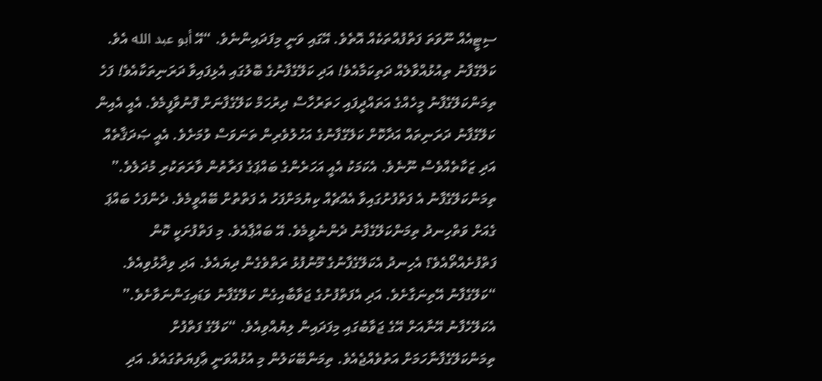ސިޓީއެއް ނޫވަތަ ފަތްފުއްތަކެއް އޮތެވެ. އޭގައި ވަނީ މިފަދައިންނެވެ. “އޭ أبو عبد الله އެވެ. ކަލޭގެފާނު ތިއުޅުއްވާލެއް ދަތިކަމާއެވެ! އަދި ކަލޭގެފާނުގެ ބޮލުގައި އެޅިފައިވާ ދަރަނިތަކާއެވެ! ފަހެ ތިމަންކަލޭގެފާނު މީހެއްގެ އަތައްދީފައި ހަތަރުހާސް ދިރުހަމް ކަލޭގެފާނަށް ފޮނުވާފީމެވެ. އެއީ އެއިން ކަލޭގެފާނު ދަރަނިތައް އަދާކޮށް ކަލޭގެފާނުގެ އަހުލުވެރިން ތަނަވަސް ވުމަށެވެ. އެއީ ޞަދަޤާތެއް އަދި ޒަކާތެއްވެސް ނޫނެވެ. އެކަމަކު އެއީ އަހަރެންގެ ބައްޕަގެ ފަރާތުން ވާރަތަކުރި މުދަލެވެ.” ތިމަންކަލޭގެފާނު އެ ފަތްފުށުގައިވާ އެއްޗެއް ކިޔުމަށްފަހު އެ ފަތްތުށް ބޭއްވީމެވެ. ދެންފަހެ ބައްޕަ ގެއަށް ވަތްހިނދު ތިމަންކަލޭގެފާނު ދެންނެވީމެވެ. އޭ ބައްޕާއެވެ. މި ފަތްފުށަކީ ކޮން ފަތްފުށެއްތޯއެވެ؟ އެހިނދު އެކަލޭގެފާނުގެ މޫނުފުޅު ރަތްވެގެން ދިޔައެވެ. އަދި ވިދާޅުވިއެވެ. “ކަލޭގެފާނު އޭތިނަގާށެވެ. އަދި އެފަތްފުށުގެ ޖަވާބާއިގެން ކަލޭގެފާނު ވަޑައިގަންނަވާށެވެ.” އެކަލޭހެފާނު އޭނާއަށް އޭގެ ޖަވާބުގައި މިފަދައިން ލިޔުއްވިއެވެ. “ކަލޭގެ ފަތްފުށް ތިމަންކަލޭގެފާނާހަމަށް އަތުވެއްޖެއެވެ. ތިމަންބޭކަލުން މި އުޅުއްވަނީ ޢާފިޔަތުގައެވެ. އަދި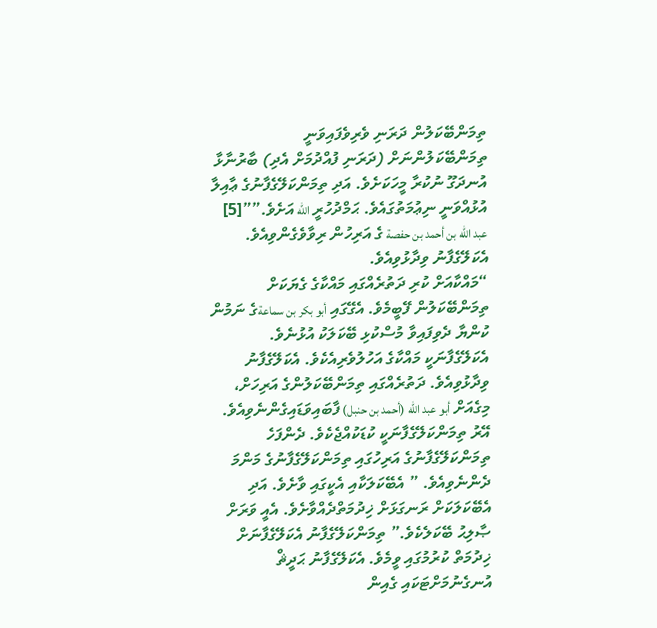ތިމަންބޭކަލުން ދަރަނި ވެރިވެފައިވަނީ ތިމަންބޭކަލުންނަށް (ދަރަނި ފުއްދުމަށް އެދި) ބާރުނާޅާ އުނދަގޫ ނުކުރާ މީހަކަށެވެ. އަދި ތިމަންކަލޭގެފާނުގެ ޢާއިލާ އުޅުއްވަނީ ނިޢުމަތުގައެވެ. ޙަމްދުހުރީ الله އަށެވެ.””[5]
عبد الله بن أحمد بن حفصة ގެ އަރިހުން ރިވާވެގެންވިއެވެ. އެކަލޭގެފާނު ވިދާޅުވިއެވެ.
“މައްކާއަށް ކުރި ދަތުރެއްގައި މައްކާގެ ގެޔަކަށް ތިމަންބޭކަލުން ފޭބީމެވެ. އެގޭގައި أبو بكر بن سماعةގެ ނަމުން ކުންޔާ ދެވިފައިވާ މުސްކުޅި ބޭކަލަކު އުޅުނެވެ. އެކަލޭގެފާނަކީ މައްކާގެ އަހުލުވެރިއެކެވެ. އެކަލޭގެފާނު ވިދާޅުވިއެވެ. ދަތުރެއްގައި ތިމަންބޭކަލުންގެ އަރިހަށް، މިގެއަށް أبو عبد الله (أحمد بن حنبل) ފާބައިވަޑައިގެންނެވިއެވެ. އޭރު ތިމަންކަލޭގެފާނަކީ ކުޑަކުއްޖެކެވެ. ދެންފަހެ ތިމަންކަލޭގެފާނުގެ އަރިހުގައި ތިމަންކަލޭގެފާނުގެ މަންމަ ދެންނެވިއެވެ. ” އެބޭކަލަކާއި އެކީގައި ވާށެވެ. އަދި އެބޭކަލަކަށް ރަނގަޅަށް ޚިދުމަތްދެއްވާށެވެ. އެއީ ވަރަށް ޞާލިޙު ބޭކަލެކެވެ.” ތިމަންކަލޭގެފާނު އެކަލޭގެފާނަށް ޚިދުމަތް ކުރުމުގައި ވީމެވެ. އެކަލޭގެފާނު ޙަދީޘް އުނގެނުމަށްޓަކައި ގެއިން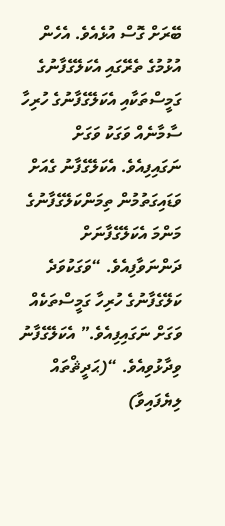ބޭރަށް ގޮސް އުޅެއެވެ. އެހެން އުޅުމުގެ ތެރޭގައި އެކަލޭގެފާނުގެ ގަމީސްތަކާއި އެކަލޭގެފާނުގެ ހުރިހާ ސާމާނެއް ވަގަކު ވަގަށް ނަގައިފިއެވެ. އެކަލޭގެފާނު ގެއަށް ވަޑައިގަތުމުން ތިމަންކަލޭގެފާނުގެ މަންމަ އެކަލޭގެފާނަށް ދަންނަވާފިއެވެ. “ވަގަކުވަދެ ކަލޭގެފާނުގެ ހުރިހާ ގަމީސްތަކެއް ވަގަށް ނަގައިފިއެވެ.” އެކަލޭގެފާނު ވިދާޅުވިއެވެ. “(ޙަދީޘްތައް ލިޔެފައިވާ)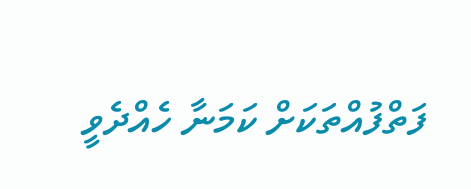ފަތްފުއްތަކަށް ކަމަނާ ހެއްދެވީ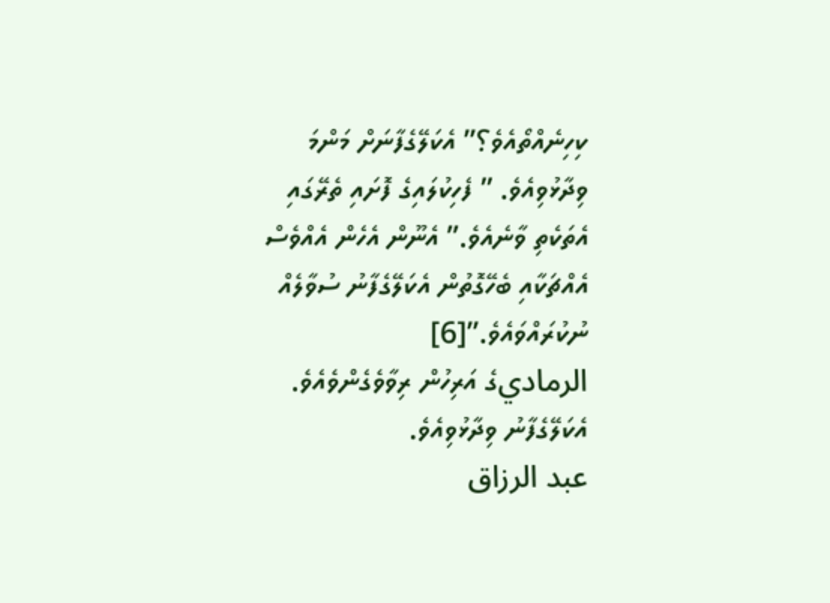ކިހިނެއްތޯއެވެ؟” އެކަލޭގެފާނަށް މަންމަ ވިދާޅުވިއެވެ. ” ފެހިކުލައިގެ ފޮށައި ތެރޭގައި އެތަކެތި ވާނެއެވެ.” އެނޫން އެހެން އެއްވެސް އެއްޗަކާއި ބެހޭގޮތުން އެކަލޭގެފާނު ސުވާލެއް ނުކުރައްވައެވެ.”[6]
الرماديގެ އަރިހުން ރިވާވެގެންވެއެވެ. އެކަލޭގެފާނު ވިދާޅުވިއެވެ.
عبد الرزاق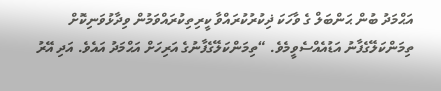އަޙްމަދު ބުން ޙަންބަލް ގެ ވާހަކަ ޛިކުރުކުރައްވާ ކީރިތިކުރައްވަމުން ވިދާޅުވަނިކޮށް ތިމަންކަލޭގެފާނު އަޑުއެއްސެވީމެވެ. “ތިމަންކަލޭގެފާނުގެ އަރިހަށް އަޙްމަދު އައެވެ. އަދި އޭރު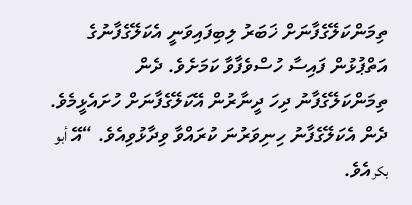ތިމަންކަލޭގެފާނަށް ޚަބަރު ލިބިފައިވަނީ އެކަލޭގެފާނުގެ އަތްޕުޅުން ފައިސާ ހުސްވެފާވާ ކަމަށެވެ. ދެން ތިމަންކަލޭގެފާނު ދިހަ ދީނާރުން އޭކަލޭގެފާނަށް ހުށައެޅީމެވެ. ދެން އެކަލޭގެފާނު ހިނިވަރުނަ ކުރައްވާ ވިދާޅުވިއެވެ. “އޭ أبو بكرއެވެ.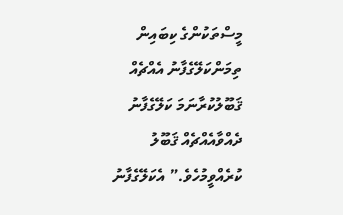މީސްތަކުންގެ ކިބައިން ތިމަންކަލޭގެފާނު އެއްޗެއް ޤަބޫލުކުރާނަމަ ކަލޭގެފާނު ދެއްވާއެއްޗެއް ޤަބޫލު ކުރެއްވީމުހެވެ.” އެކަލޭގެފާނު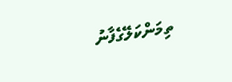ތިމަންކަލޭގެފާނު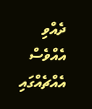ދެއްވި އެއްވެސް އެއްޗެއްގައި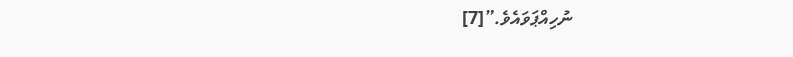ނުހިއްޕަވައެވެ.”[7]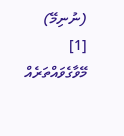(ނުނިމޭ)
[1]  މޭވާގެވައްތަރެއް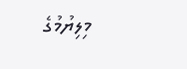މިލިޔުމުގެ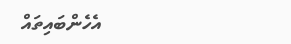އެހެންބައިތައް